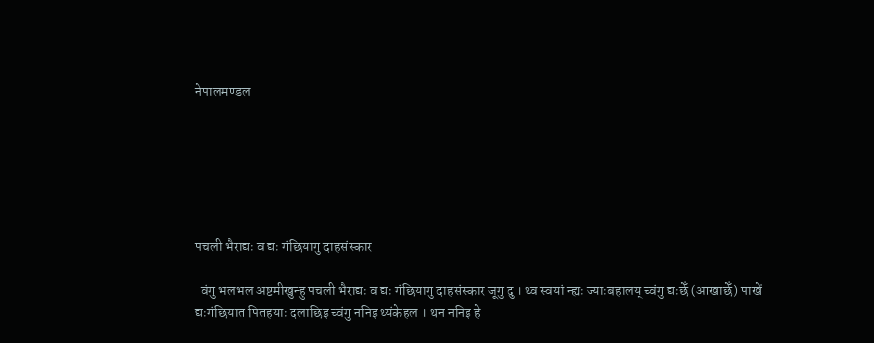नेपालमण्डल






पचली भैराद्यः व द्यः गंछियागु दाहसंस्कार

  वंगु भलभल अष्टमीखुन्हु पचली भैराद्यः व द्यः गंछियागु दाहसंस्कार जूगु दु । थ्व स्वयां न्ह्यः ज्याःबहालय् च्वंगु द्यःछेँ (आखाछेँ) पाखें द्यःगंछियात पितहयाः दलाछिइ च्वंगु ननिइ थ्यंकेहल । थन ननिइ हे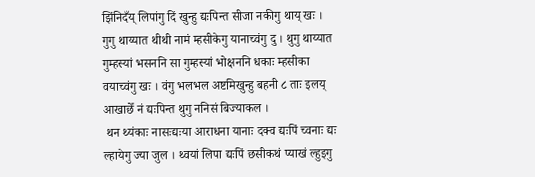झिंनिदँय् लिपांगु दिं खुन्हु द्यःपिन्त सीजा नकीगु थाय् खः । गुगु थाय्यात थीथी नामं म्हसीकेगु यानाच्वंगु दु । थुगु थाय्यात गुम्हस्यां भसननि सा गुम्हस्यां भोक्षननि धकाः म्हसीका वयाच्वंगु खः । वंगु भलभल अष्टमिखुन्हु बहनी ८ ताः इलय् आखाछेँ नं द्यःपिन्त थुगु ननिसं बिज्याकल ।
 थन थ्यंकाः नासःद्यःया आराधना यानाः दक्व द्यःपिं च्वनाः द्यः ल्हायेगु ज्या जुल । थ्वयां लिपा द्यःपिं छसीकथं प्याखं ल्हुइगु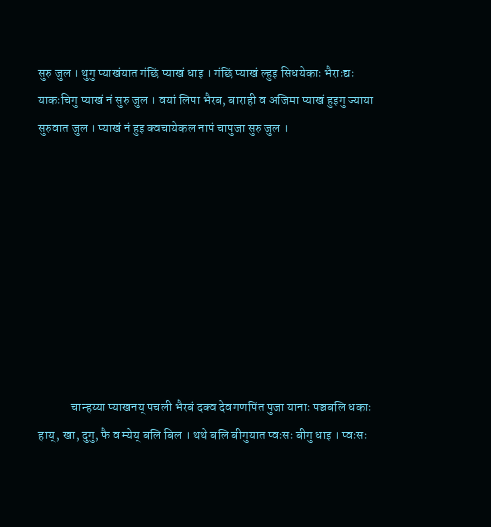सुरु जुल । थुगु प्याखंयात गंछिं प्याखं धाइ । गंछिं प्याखं ल्हुइ सिधयेकाः भैराःद्यः याकःचिगु प्याखं नं सुरु जुल । वयां लिपा भैरब, बाराही व अजिमा प्याखं हुइगु ज्याया सुरुवात जुल । प्याखं नं हुइ क्वचायेकल नापं चापुजा सुरु जुल ।









             चान्हय्या प्याखनय् पचली भैरबं दक्व देवगणपिंत पुजा यानाः पञ्चबलि धकाः हाय्, खा, दुगु, फै व म्येय् बलि बिल । थथे बलि बीगुयात प्वःसः बीगु धाइ । प्वःसः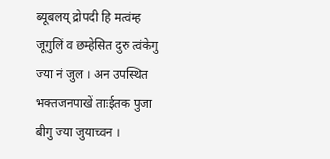ब्यूबलय् द्रोपदी हि मत्वंम्ह जूगुलिं व छम्हेसित दुरु त्वंकेगु ज्या नं जुल । अन उपस्थित भक्तजनपाखें ताःईतक पुजा बीगु ज्या जुयाच्वन ।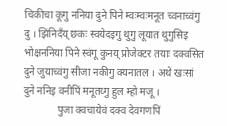चिकीचा कूगु ननिया दुने पिने म्वःम्वःमनूत च्वनाच्वंगु दु । झिंनिदँय् छकः स्वयेदइगु थुगु लूयात थुगुसिइ भोक्षननिया पिने स्वंगू कुनय् प्रोजेक्टर तयाः दक्वसित दुने जुयाच्वंगु सीजा नकीगु क्यनातल । अथे खःसां दुने ननिइ वनीपिं मनूतय्गु हुल म्हो मजू ।
             पुजा क्वचायेवं दक्व देवगणपिं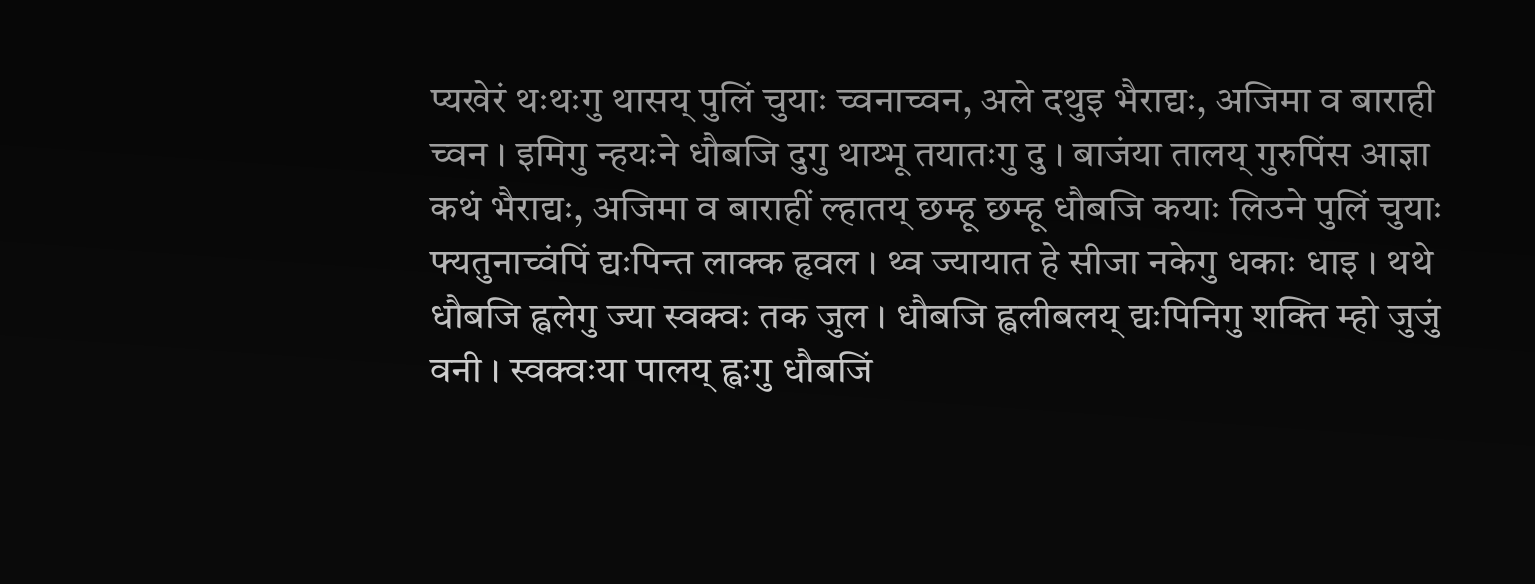प्यखेरं थःथःगु थासय् पुलिं चुयाः च्वनाच्वन, अले दथुइ भैराद्यः, अजिमा व बाराही च्वन । इमिगु न्हयःने धौबजि दुगु थाय्भू तयातःगु दु । बाजंया तालय् गुरुपिंस आज्ञा कथं भैराद्यः, अजिमा व बाराहीं ल्हातय् छम्हू छम्हू धौबजि कयाः लिउने पुलिं चुयाः फ्यतुनाच्वंपिं द्यःपिन्त लाक्क हृवल । थ्व ज्यायात हे सीजा नकेगु धकाः धाइ । थथे धौबजि ह्वलेगु ज्या स्वक्वः तक जुल । धौबजि ह्वलीबलय् द्यःपिनिगु शक्ति म्हो जुजुं वनी । स्वक्वःया पालय् ह्वःगु धौबजिं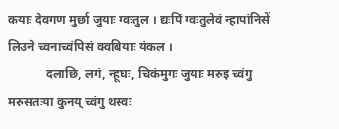कयाः देवगण मुर्छा जुयाः ग्वःतुल । द्यःपिं ग्वःतुलेवं न्हापांनिसें लिउने च्वनाच्वंपिसं क्वबियाः यंकल ।
            दलाछि, लगं, न्हूघः, चिकंमुगः जुयाः मरुइ च्वंगु मरुसतःया कुनय् च्वंगु थस्वः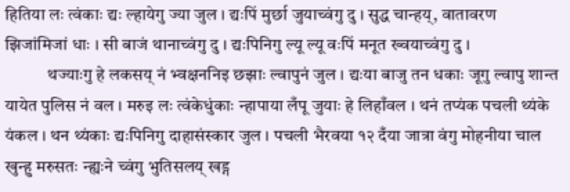हितिया लः त्वंकाः द्यः ल्हायेगु ज्या जुल । द्यःपिं मुर्छा जुयाच्वंगु दु । सुद्ध चान्हय्, वातावरण झिजांमिजां धाः । सी बाजं थानाच्वंगु दु । द्यःपिनिगु ल्यू ल्यू वःपिं मनूत ख्वयाच्वंगु दु ।
            थज्याःगु हे लकसय् नं भ्वक्षननिइ छझाः ल्वापुनं जुल । द्यःया बाजु तन धकाः जूगु ल्वापु शान्त यायेत पुलिस नं वल । मरुइ लः त्वंकेधुंकाः न्हापाया लँपू जुयाः हे लिहाँवल । थनं तप्यंक पचली थ्यंके यंकल । थन थ्यंकाः द्यःपिनिगु दाहासंस्कार जुल । पचली भैरवया १२ दँया जात्रा वंगु मोहनीया चाल खुन्हु मरुसतः न्ह्यःने च्वंगु भुतिसलय् खड्ग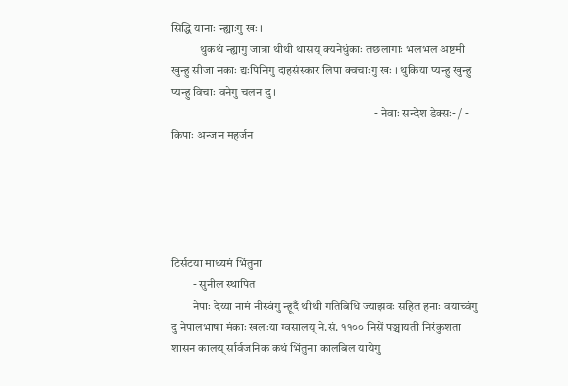सिद्धि यानाः न्ह्याःगु खः ।
            थुकथं न्ह्यागु जात्रा थीथी थासय् क्यनेधुंकाः तछलागाः भलभल अष्टमी खुन्हु सीजा नकाः द्यःपिनिगु दाहसंस्कार लिपा क्वचाःगु खः । थुकिया प्यन्हु खुन्हु प्यन्हु विचाः वनेगु चलन दु ।
                                                                                    - नेवाः सन्देश डेक्सः- / - किपाः अन्जन महर्जन





टिर्सटया माध्यमं भिंतुना
         - सुनील स्थापित
         नेपाः देय्या नामं नीस्वंगु न्हूदँ थीथी गतिबिधि ज्याझवः सहित हनाः वयाच्वंगु दु नेपालभाषा मंकाः खलःया ग्वसालय् ने.सं. ११०० निसें पञ्चायती निरंकुशता शासन कालय् र्सार्वजनिक कथं भिंतुना कालबिल यायेगु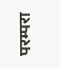परम्परा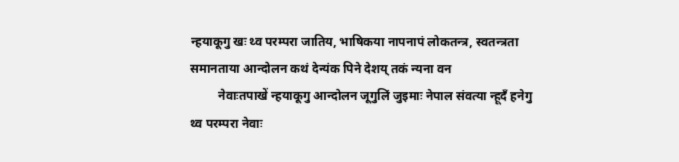न्हयाकूगु खः थ्व परम्परा जातिय, भाषिकया नापनापं लोकतन्त्र, स्वतन्त्रता समानताया आन्दोलन कथं देन्यंक पिने देशय् तकं न्यना वन
         नेवाःतपाखें न्हयाकूगु आन्दोलन जूगुलिं जुइमाः नेपाल संवत्या न्हूदँ हनेगु थ्व परम्परा नेवाः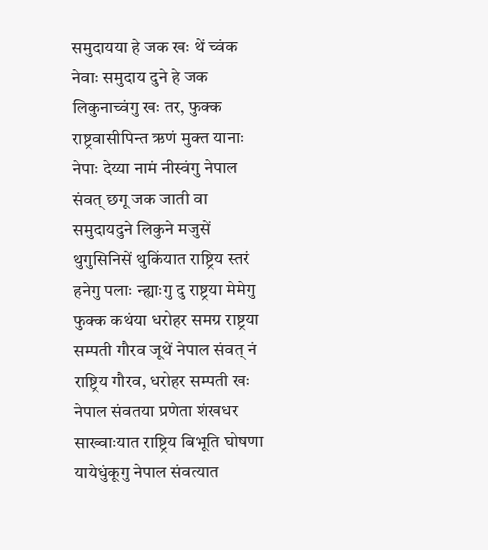समुदायया हे जक खः थें च्वंक नेवाः समुदाय दुने हे जक लिकुनाच्वंगु खः तर, फुक्क राष्ट्रवासीपिन्त ऋणं मुक्त यानाः नेपाः देय्या नामं नीस्वंगु नेपाल संवत् छगू जक जाती वा समुदायदुने लिकुने मजुसें थुगुसिनिसें थुकिंयात राष्ट्रिय स्तरं हनेगु पलाः न्ह्याःगु दु राष्ट्रया मेमेगु फुक्क कथंया धरोहर समग्र राष्ट्रया सम्पती गौरव जूथें नेपाल संवत् नं राष्ट्रिय गौरव, धरोहर सम्पती खः नेपाल संवतया प्रणेता शंखधर साख्वाःयात राष्ट्रिय बिभूति घोषणा यायेधुंकूगु नेपाल संवत्यात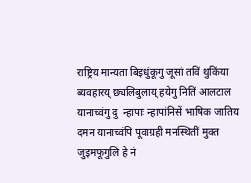राष्ट्रिय मान्यता बिइधुंकूगु जूसां तविं थुकिंया ब्यवहारय् छ्यलिबुलाय् हयेगु नितिं आलटाल यानाच्वंगु दु  न्हापाः न्हापांनिसें भाषिक जातिय दमन यानाच्वंपि पूवाग्रही मनस्थितीं मुक्त जुइमफूगुलि हे नं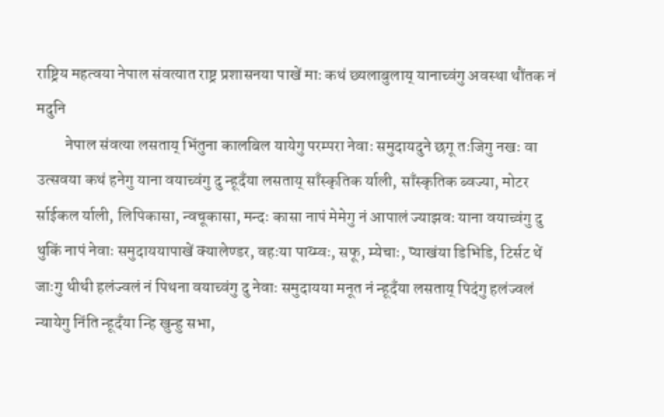राष्ट्रिय महत्वया नेपाल संवत्यात राष्ट्र प्रशासनया पाखें माः कथं छ्यलाबुलाय् यानाच्वंगु अवस्था थौंतक नं मदुनि
         नेपाल संवत्या लसताय् भिंतुना कालबिल यायेगु परम्परा नेवाः समुदायदुने छगू तःजिगु नखः वा उत्सवया कथं हनेगु याना वयाच्वंगु दु न्हूदँया लसताय् साँस्कृतिक र्याली, साँस्कृतिक ब्वज्या, मोटर र्साईकल र्याली, लिपिकासा, न्वचूकासा, मन्दः कासा नापं मेमेगु नं आपालं ज्याझवः याना वयाच्वंगु दु थुकिं नापं नेवाः समुदाययापाखें क्यालेण्डर, वहःया पाय्म्वः, सफू, म्येचाः, प्याखंया डिभिडि, टिर्सट थें जाःगु थीथी हलंज्वलं नं पिथना वयाच्वंगु दु नेवाः समुदायया मनूत नं न्हूदँया लसताय् पिदंगु हलंज्वलं न्यायेगु निंति न्हूदँया न्हि खुन्हु सभा,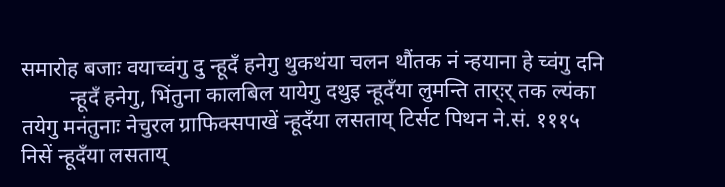समारोह बजाः वयाच्वंगु दु न्हूदँ हनेगु थुकथंया चलन थौंतक नं न्हयाना हे च्वंगु दनि
         न्हूदँ हनेगु, भिंतुना कालबिल यायेगु दथुइ न्हूदँया लुमन्ति तार्ःर् तक ल्यंका तयेगु मनंतुनाः नेचुरल ग्राफिक्सपाखें न्हूदँया लसताय् टिर्सट पिथन ने.सं. १११५ निसें न्हूदँया लसताय्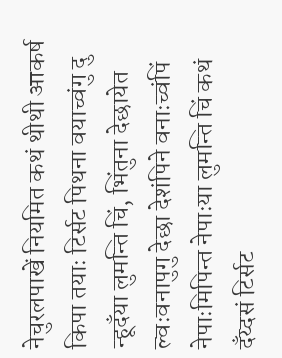नेचुरलपाखें नियमित कथं थीथी आकर्ष किपा तयाः टिर्सट पिथना वयाच्वंगु दु न्हूदँया लुमन्ति चिं, भिंतुना देछायेत ल्वःवनापुगु देछा देशंपिने वनाःच्वंपिं नेपाःमिपिन्त नेपाःया लुमन्ति चिं कथं दँय्दसं टिर्सट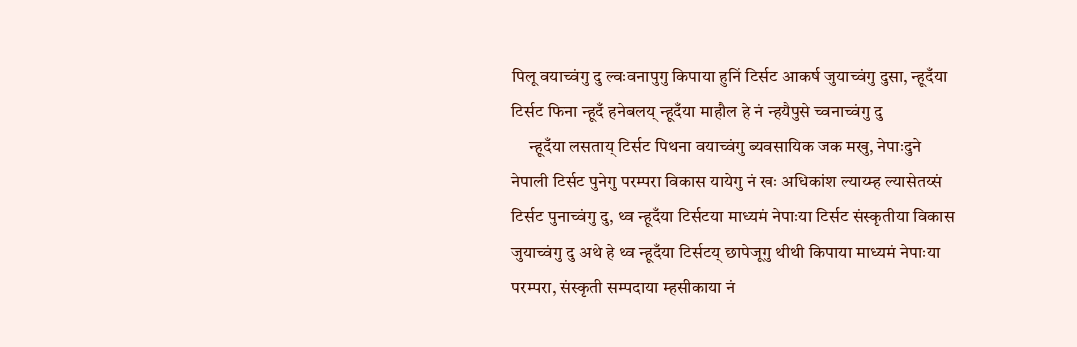पिलू वयाच्वंगु दु ल्वःवनापुगु किपाया हुनिं टिर्सट आकर्ष जुयाच्वंगु दुसा, न्हूदँया टिर्सट फिना न्हूदँ हनेबलय् न्हूदँया माहौल हे नं न्हयैपुसे च्वनाच्वंगु दु
     न्हूदँया लसताय् टिर्सट पिथना वयाच्वंगु ब्यवसायिक जक मखु, नेपाःदुने नेपाली टिर्सट पुनेगु परम्परा विकास यायेगु नं खः अधिकांश ल्याय्म्ह ल्यासेतय्सं टिर्सट पुनाच्वंगु दु, थ्व न्हूदँया टिर्सटया माध्यमं नेपाःया टिर्सट संस्कृतीया विकास जुयाच्वंगु दु अथे हे थ्व न्हूदँया टिर्सटय् छापेजूगु थीथी किपाया माध्यमं नेपाःया परम्परा, संस्कृती सम्पदाया म्हसीकाया नं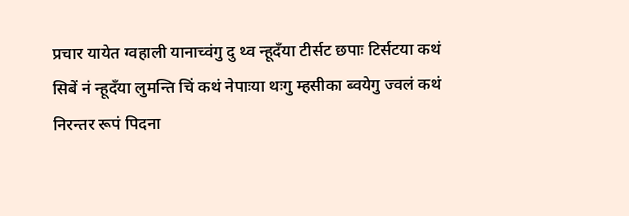प्रचार यायेत ग्वहाली यानाच्वंगु दु थ्व न्हूदँया टीर्सट छपाः टिर्सटया कथं सिबें नं न्हूदँया लुमन्ति चिं कथं नेपाःया थःगु म्हसीका ब्वयेगु ज्वलं कथं निरन्तर रूपं पिदना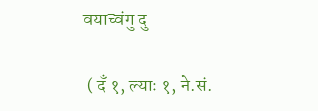वयाच्वंगु दु

 ( दँ १, ल्याः १, ने.सं.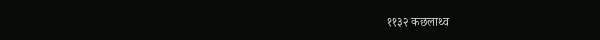११३२ कछलाथ्व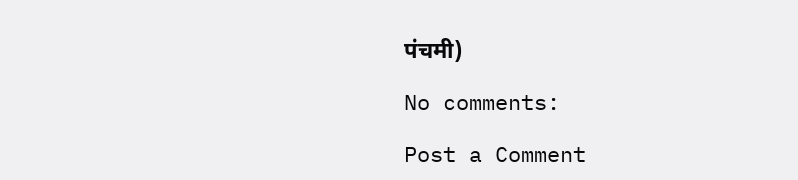पंचमी)

No comments:

Post a Comment